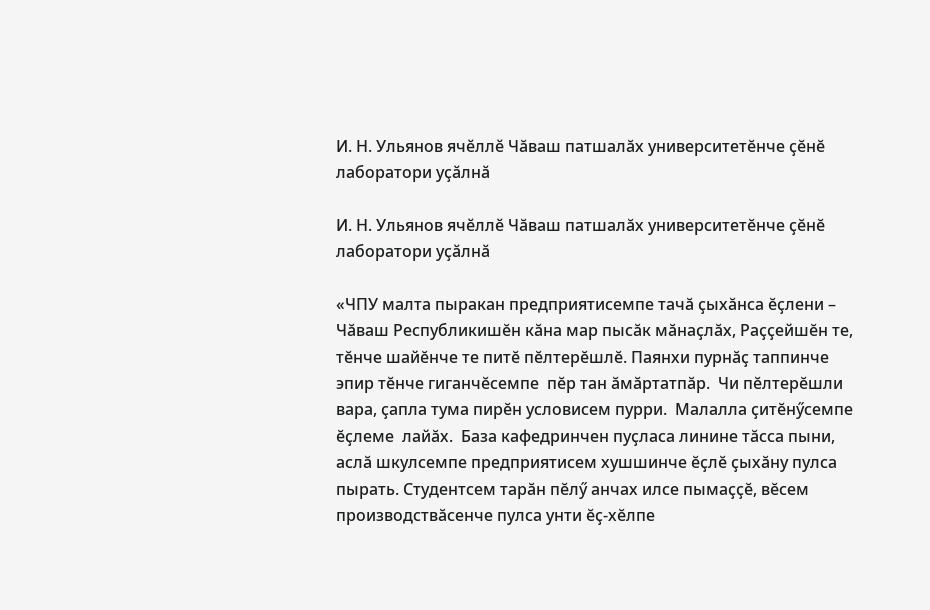И. Н. Ульянов ячӗллӗ Чăваш патшалăх университетĕнче ҫĕнĕ лаборатори уҫӑлнӑ

И. Н. Ульянов ячӗллӗ Чăваш патшалăх университетĕнче ҫĕнĕ лаборатори уҫӑлнӑ

«ЧПУ малта пыракан предприятисемпе тачă ҫыхăнса ĕҫлени – Чăваш Республикишĕн кăна мар пысăк мăнаҫлăх, Раҫҫейшĕн те, тĕнче шайĕнче те питĕ пĕлтерĕшлĕ. Паянхи пурнăҫ таппинче эпир тĕнче гиганчĕсемпе  пĕр тан ăмăртатпăр.  Чи пĕлтерĕшли вара, ҫапла тума пирĕн условисем пурри.  Малалла ҫитĕнӳсемпе ĕҫлеме  лайăх.  База кафедринчен пуҫласа линине тăсса пыни, аслă шкулсемпе предприятисем хушшинче ĕҫлĕ ҫыхăну пулса пырать. Студентсем тарăн пĕлӳ анчах илсе пымаҫҫĕ, вĕсем производствăсенче пулса унти ĕҫ-хĕлпе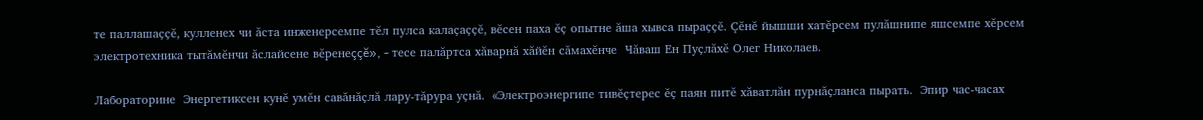те паллашаҫҫĕ, кулленех чи ăста инженерсемпе тĕл пулса калаҫаҫҫĕ, вĕсен паха ĕҫ опытне ăша хывса пыраҫҫĕ. Çĕнĕ йышши хатĕрсем пулăшнипе яшсемпе хĕрсем электротехника тытăмĕнчи ăслайсене вĕренеççĕ», - тесе палăртса хăварнă хăйĕн сăмахĕнче  Чăваш Ен Пуҫлăхĕ Олег Николаев.

Лабораторине  Энергетиксен кунĕ умĕн савăнăҫлă лару-тăрура уҫнă.  «Электроэнергипе тивĕҫтерес ĕҫ паян питĕ хăватлăн пурнăҫланса пырать.  Эпир час-часах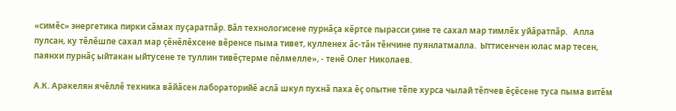«симĕс» энергетика пирки сăмах пуҫаратпăр. Вăл технологисене пурнăҫа кĕртсе пырасси ҫине те сахал мар тимлĕх уйăратпăр.   Апла пулсан, ку тĕлĕшпе сахал мар ҫĕнĕлĕхсене вĕренсе пыма тивет, кулленех ăс-тăн тĕнчине пуянлатмалла.  Ыттисенчен юлас мар тесен, паянхи пурнăҫ ыйтакан ыйтусене те туллин тивĕҫтерме пĕлмелле», - тенĕ Олег Николаев.

А.К. Аракелян ячĕллĕ техника вăйăсен лабораторийĕ аслă шкул пухнă паха ĕҫ опытне тĕпе хурса чылай тĕпчев ĕҫĕсене туса пыма витĕм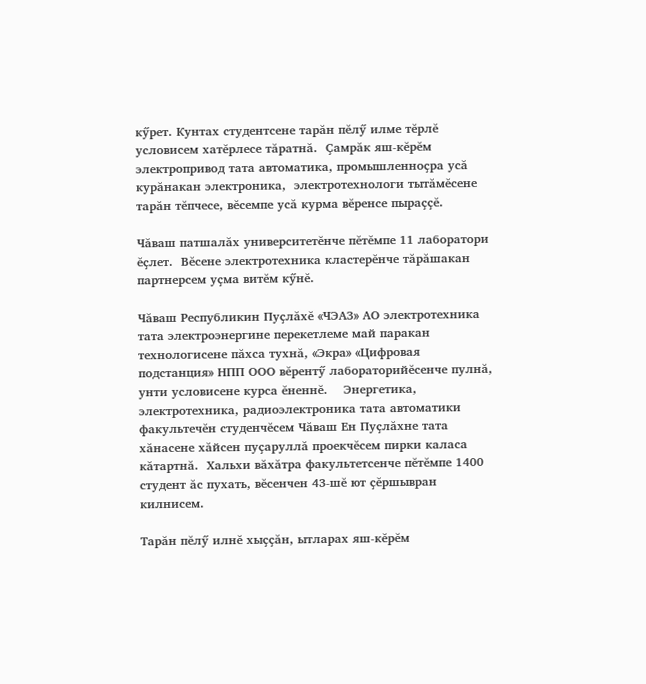кӳрет. Кунтах студентсене тарăн пĕлӳ илме тĕрлĕ условисем хатĕрлесе тăратнă.  Ҫамрăк яш-кĕрĕм электропривод тата автоматика, промышленноҫра усă курăнакан электроника,  электротехнологи тытăмĕсене тарăн тĕпчесе, вĕсемпе усă курма вĕренсе пыраҫҫĕ.

Чăваш патшалăх университетĕнче пĕтĕмпе 11 лаборатори ĕҫлет.  Вĕсене электротехника кластерĕнче тăрăшакан партнерсем уҫма витĕм кӳнĕ.

Чăваш Республикин Пуҫлăхĕ «ЧЭАЗ» АО электротехника тата электроэнергине перекетлеме май паракан технологисене пăхса тухнă, «Экра» «Цифровая подстанция» НПП ООО вĕрентӳ лабораторийĕсенче пулнă, унти условисене курса ĕненнĕ.    Энергетика, электротехника, радиоэлектроника тата автоматики факультечĕн студенчĕсем Чăваш Ен Пуҫлăхне тата хăнасене хăйсен пуҫаруллă проекчĕсем пирки каласа кăтартнă.  Хальхи вăхăтра факультетсенче пĕтĕмпе 1400 студент ăс пухать, вĕсенчен 43-шĕ ют ҫĕршывран килнисем.

Тарăн пĕлӳ илнĕ хыҫҫăн, ытларах яш-кĕрĕм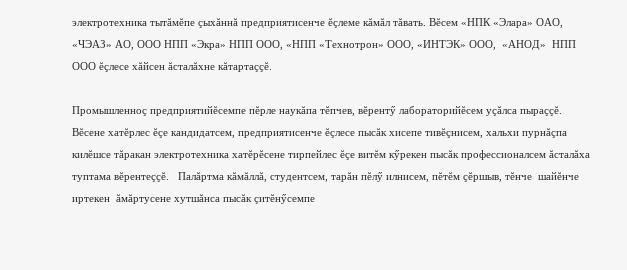электротехника тытăмĕпе ҫыхăннă предприятисенче ĕҫлеме кăмăл тăвать. Вĕсем «НПК «Элара» ОАО,  «ЧЭАЗ» АО, ООО НПП «Экра» НПП ООО, «НПП «Технотрон» ООО, «ИНТЭК» ООО,  «АНОД»  НПП ООО ĕҫлесе хăйсен ăсталăхне кăтартаҫҫĕ.

Промышленноҫ предприятийĕсемпе пĕрле наукăпа тĕпчев, вĕрентӳ лабораторийĕсем уҫăлса пыраҫҫĕ.  Вĕсене хатĕрлес ĕҫе кандидатсем, предприятисенче ĕҫлесе пысăк хисепе тивĕҫнисем, хальхи пурнăҫпа килĕшсе тăракан электротехника хатĕрĕсене тирпейлес ĕҫе витĕм кӳрекен пысăк профессионалсем ăсталăха туптама вĕрентеҫҫĕ.   Палăртма кăмăллă, студентсем, тарăн пĕлӳ илнисем, пĕтĕм ҫĕршыв, тĕнче  шайĕнче иртекен  ăмăртусене хутшăнса пысăк ҫитĕнӳсемпе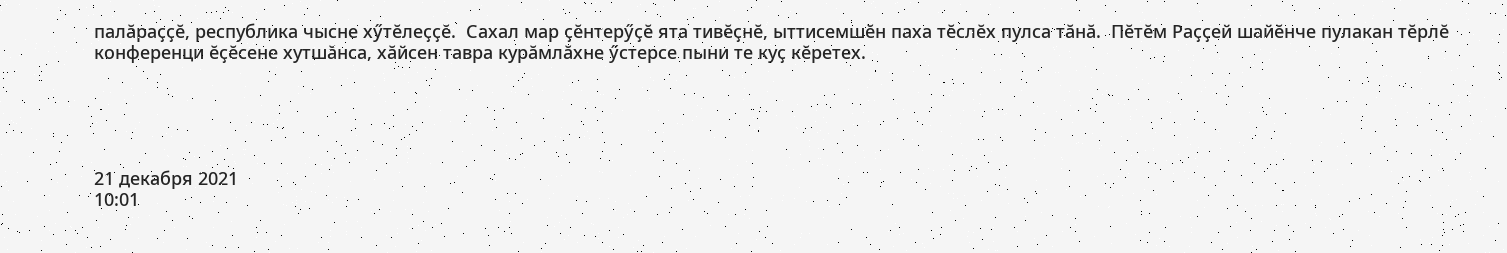палăраҫҫĕ, республика чысне хӳтĕлеҫҫĕ.  Сахал мар ҫĕнтерӳҫĕ ята тивĕҫнĕ, ыттисемшĕн паха тĕслĕх пулса тăнă.  Пĕтĕм Раҫҫей шайĕнче пулакан тĕрлĕ конференци ĕҫĕсене хутшăнса, хăйсен тавра курăмлăхне ӳстерсе пыни те куҫ кĕретех.





21 декабря 2021
10:01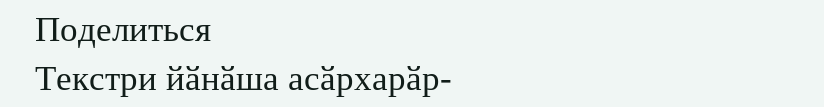Поделиться
Текстри йӑнӑша асӑрхарӑр-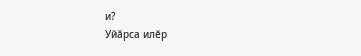и?
Уйӑрса илӗр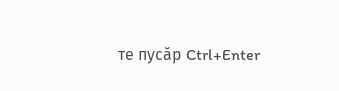те пусӑр Ctrl+Enter